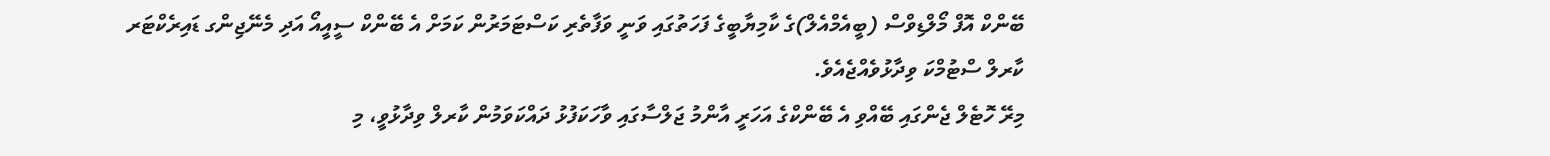ބޭންކް އޮފް މޯލްޑިވްސް (ބީއެމްއެލް)ގެ ކާމިޔާބީގެ ފަހަތުގައި ވަނީ ވަފާތެރި ކަސްޓަމަރުން ކަމަށް އެ ބޭންކް ސީއީއޯ އަދި މެނޭޖިންގ ޑައިރެކްޓަރ ކާރލް ސްޓުމްކަ ވިދާޅުވެއްޖެއެވެ.
މިރޭ ހޮޓެލް ޖެންގައި ބޭއްވި އެ ބޭންކްގެ އަހަރީ އާންމު ޖަލްސާގައި ވާހަކަފުޅު ދައްކަވަމުން ކާރލް ވިދާޅުވީ، މި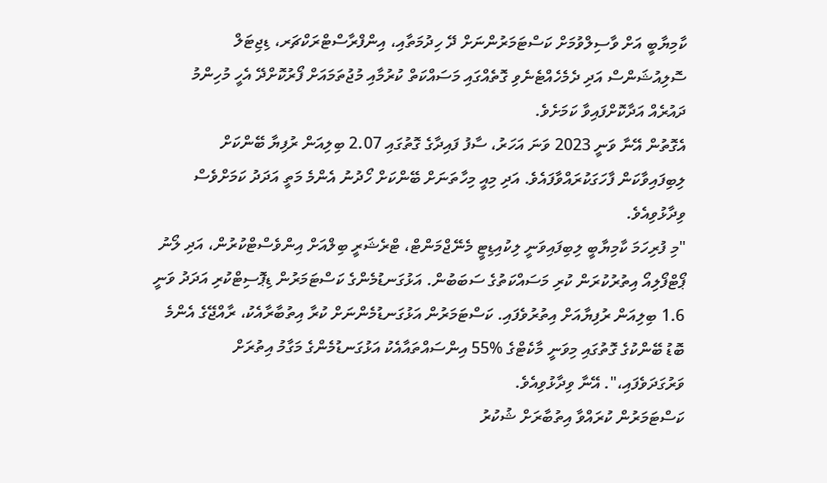ކާމިޔާބީ އަށް ވާސިލްވުމަށް ކަސްޓަމަރުންނަށް ދޭ ހިދުމަތާއި، އިންފްރާސްޓްރަކްޗަރ، ޑިޖިޓަލް ސޮލިއުޝަންސް އަދި ދެމެހެއްޓެނެވި ގޮތެއްގައި މަސައްކަތް ކުރުމާއި މުޖުތަމައަށް ފޯރުކޮށްދޭ އެހީ މުހިންމު ދައުރެއް އަދާކޮށްފައިވާ ކަމަށެވެ.
އެގޮތުން އޭނާ ވަނީ 2023 ވަނަ އަހަރު، ސާފު ފައިދާގެ ގޮތުގައި 2.07 ބިލިއަން ރުފިޔާ ބޭންކަށް ލިބިފައިވާކަން ފާހަގަކުރައްވާފައެވެ. އަދި މިއީ މިހާތަނަށް ބޭންކަށް ހޯދުނު އެންމެ މަތީ އަދަދު ކަމަށްވެސް ވިދާޅުވިއެވެ.
"މި ފުރިހަމަ ކާމިޔާބީ ލިބިފައިވަނީ ލިކުއިޑިޓީ މެނޭޖްމަންޓް، ޓްރެޝަރީ ބިލްއަށް އިންވެސްޓްކުރުން، އަދި ލޯނު ޕޯޓްފޯލިއޯ އިތުރުކުރަން ކުރި މަސައްކަތުގެ ސަބަބުން. އަޅުގަނޑުމެންގެ ކަސްޓަމަރުން ޑިޕޮސިޓްކުރި އަދަދު ވަނީ 1.6 ބިލިއަން ރުފިޔާއަށް އިތުރުވެފައި. ކަސްޓަމަރުން އަޅުގަނޑުމެންނަށް ކުރާ އިތުބާރާއެކު، ރާއްޖޭގެ އެންމެ ބޮޑު ބޭންކުގެ ގޮތުގައި މިވަނީ މާކެޓްގެ %55 އިންސައްތައާއެކު އަޅުގަނޑުމެންގެ މަގާމު އިތުރަށް ވަރުގަދަވެފައި،". އޭނާ ވިދާޅުވިއެވެ.
ކަސްޓަމަރުން ކުރައްވާ އިތުބާރަށް ޝުކުރު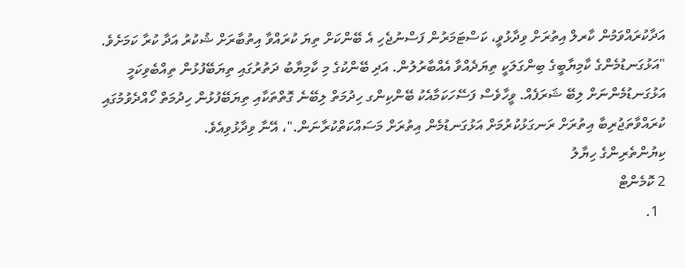އަދާކުރައްވަމުން ކާރލް އިތުރަށް ވިދާޅުވީ، ކަސްޓަމަރުން ފަސްނުޖެހި އެ ބޭންކަށް ތިޔަ ކުރައްވާ އިތުބާރަށް ޝުކުރު އަދާ ކުރާ ކަމަށެވެ.
"އަޅުގަނޑުމެންގެ ކާމިޔާބީގެ ބިންގަލަކީ ތިޔަދެއްވާ އެއްބާރުލުން. އަދި ބޭންކުގެ މި ކާމިޔާބު ދަތުރުގައި ތިޔަބޭފުޅުން ތިއްބެވިކަމީ އަޅުގަނޑުމެންނަށް ލިބޭ ޝަރަފެއް. ވީހާވެސް ފަސޭހަކަމާއެކު ބޭންކިންގ ހިދުމަތް ލިބޭނެ ގޮތްތަކާއި ތިޔަބޭފުޅުން ހިދުމަތް ހޯއްދެވުމުގައި ކުރައްވާތަޖުރިބާ އިތުރަށް ރަނގަޅުކުރުމަށް އަޅުގަނޑުމެން އިތުރަށް މަސައްކަތްކުރާނަން."، އޭނާ ވިދާޅުވިއެވެ.
ކިޔުންތެރިންގެ ހިޔާލު
2 ކޮމެންޓް
  1.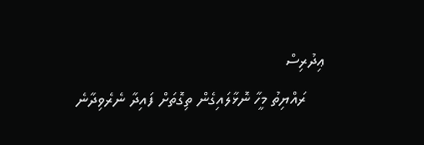ޢިދުރިސް
    ރައްޔިތު މީހާ ނޮޅާލައިގެން ތިގޮތަށް ފައިދާ ނެރެވިދާނެ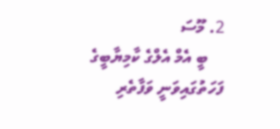2. މޫސަ
    ބީ އެމް އެލްގެ ކާމިޔާބީގެ ފަހަތުގައިވަނީ ވަފާތެރި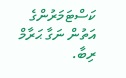ކަސްޓަމަރުންގެ އަތުން ނަގާ ޙަރާމް ރިބާ.